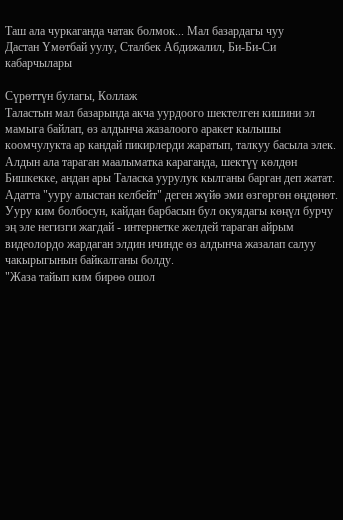Таш ала чуркаганда чатак болмок... Мал базардагы чуу
Дастан Үмөтбай уулу, Сталбек Абдижалил, Би-Би-Си кабарчылары

Сүрөттүн булагы, Коллаж
Таластын мал базарында акча уурдоого шектелген кишини эл мамыга байлап, өз алдынча жазалоого аракет кылышы коомчулукта ар кандай пикирлерди жаратып, талкуу басыла элек. Алдын ала тараган маалыматка караганда, шектүү көлдөн Бишкекке, андан ары Таласка уурулук кылганы барган деп жатат.
Адатта "ууру алыстан келбейт" деген жүйө эми өзгөргөн өңдөнөт. Ууру ким болбосун, кайдан барбасын бул окуядагы көңүл бурчу эң эле негизги жагдай - интернетке желдей тараган айрым видеолордо жардаган элдин ичинде өз алдынча жазалап салуу чакырыгынын байкалганы болду.
"Жаза тайып ким бирөө ошол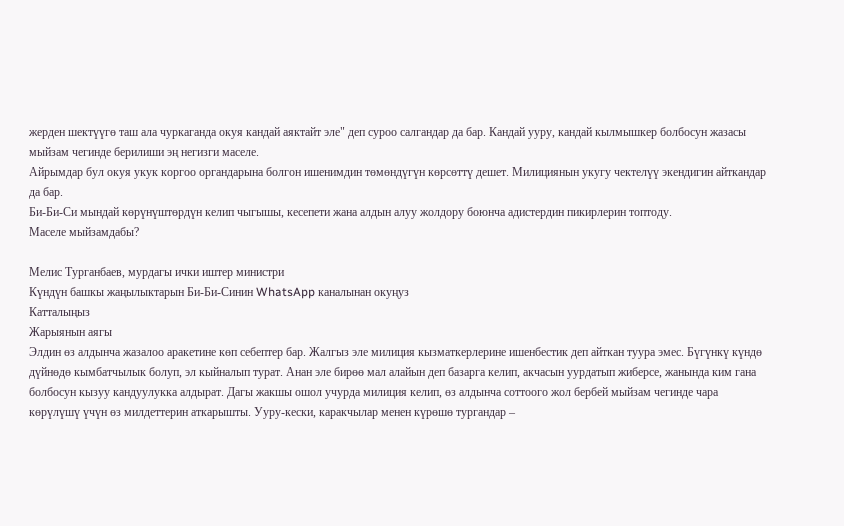жерден шектүүгө таш ала чуркаганда окуя кандай аяктайт эле" деп суроо салгандар да бар. Кандай ууру, кандай кылмышкер болбосун жазасы мыйзам чегинде берилиши эң негизги маселе.
Айрымдар бул окуя укук коргоо органдарына болгон ишенимдин төмөндүгүн көрсөттү дешет. Милициянын укугу чектелүү экендигин айткандар да бар.
Би-Би-Си мындай көрүнүштөрдүн келип чыгышы, кесепети жана алдын алуу жолдору боюнча адистердин пикирлерин топтоду.
Маселе мыйзамдабы?

Мелис Турганбаев, мурдагы ички иштер министри
Күндүн башкы жаңылыктарын Би-Би-Синин WhatsApp каналынан окуңуз
Катталыңыз
Жарыянын аягы
Элдин өз алдынча жазалоо аракетине көп себептер бар. Жалгыз эле милиция кызматкерлерине ишенбестик деп айткан туура эмес. Бүгүнкү күндө дүйнөдө кымбатчылык болуп, эл кыйналып турат. Анан эле бирөө мал алайын деп базарга келип, акчасын уурдатып жиберсе, жанында ким гана болбосун кызуу кандуулукка алдырат. Дагы жакшы ошол учурда милиция келип, өз алдынча соттоого жол бербей мыйзам чегинде чара көрүлүшү үчүн өз милдеттерин аткарышты. Ууру-кески, каракчылар менен күрөшө тургандар –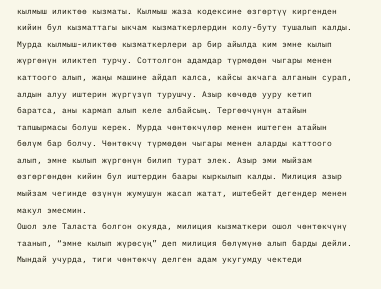кылмыш иликтөө кызматы. Кылмыш жаза кодексине өзгөртүү киргенден кийин бул кызматтагы ыкчам кызматкерлердин колу-буту тушалып калды. Мурда кылмыш-иликтөө кызматкерлери ар бир айылда ким эмне кылып жүргөнүн иликтеп турчу. Соттолгон адамдар түрмөдөн чыгары менен каттоого алып, жаңы машине айдап калса, кайсы акчага алганын сурап, алдын алуу иштерин жүргүзүп турушчу. Азыр көчөдө ууру кетип баратса, аны кармап алып келе албайсың. Тергөөчүнүн атайын тапшырмасы болуш керек. Мурда чөнтөкчүлөр менен иштеген атайын бөлүм бар болчу. Чөнтөкчү түрмөдөн чыгары менен аларды каттоого алып, эмне кылып жүргөнүн билип турат элек. Азыр эми мыйзам өзгөргөндөн кийин бул иштердин баары кыркылып калды. Милиция азыр мыйзам чегинде өзүнүн жумушун жасап жатат, иштебейт дегендер менен макул эмесмин.
Ошол эле Таласта болгон окуяда, милиция кызматкери ошол чөнтөкчүнү таанып, “эмне кылып жүрөсүң” деп милиция бөлүмүнө алып барды дейли. Мындай учурда, тиги чөнтөкчү делген адам укугумду чектеди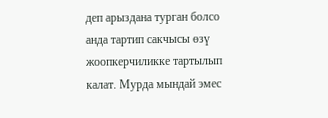деп арыздана турган болсо анда тартип сакчысы өзү жоопкерчиликке тартылып калат. Мурда мындай эмес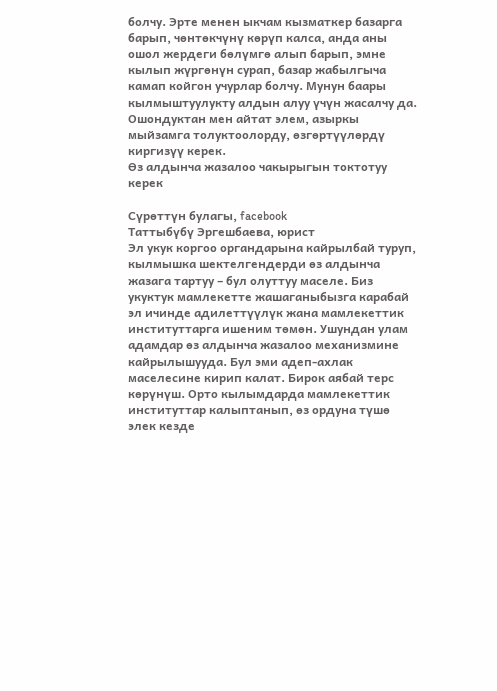болчу. Эрте менен ыкчам кызматкер базарга барып, чөнтөкчүнү көрүп калса, анда аны ошол жердеги бөлүмгө алып барып, эмне кылып жүргөнүн сурап, базар жабылгыча камап койгон учурлар болчу. Мунун баары кылмыштуулукту алдын алуу үчүн жасалчу да. Ошондуктан мен айтат элем, азыркы мыйзамга толуктоолорду, өзгөртүүлөрдү киргизүү керек.
Өз алдынча жазалоо чакырыгын токтотуу керек

Сүрөттүн булагы, facebook
Таттыбүбү Эргешбаева, юрист
Эл укук коргоо органдарына кайрылбай туруп, кылмышка шектелгендерди өз алдынча жазага тартуу – бул олуттуу маселе. Биз укуктук мамлекетте жашаганыбызга карабай эл ичинде адилеттүүлүк жана мамлекеттик институттарга ишеним төмөн. Ушундан улам адамдар өз алдынча жазалоо механизмине кайрылышууда. Бул эми адеп-ахлак маселесине кирип калат. Бирок аябай терс көрүнүш. Орто кылымдарда мамлекеттик институттар калыптанып, өз ордуна түшө элек кезде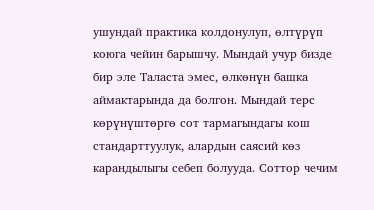ушундай практика колдонулуп, өлтүрүп коюга чейин барышчу. Мындай учур бизде бир эле Таласта эмес, өлкөнүн башка аймактарында да болгон. Мындай терс көрүнүштөргө сот тармагындагы кош стандарттуулук, алардын саясий көз карандылыгы себеп болууда. Соттор чечим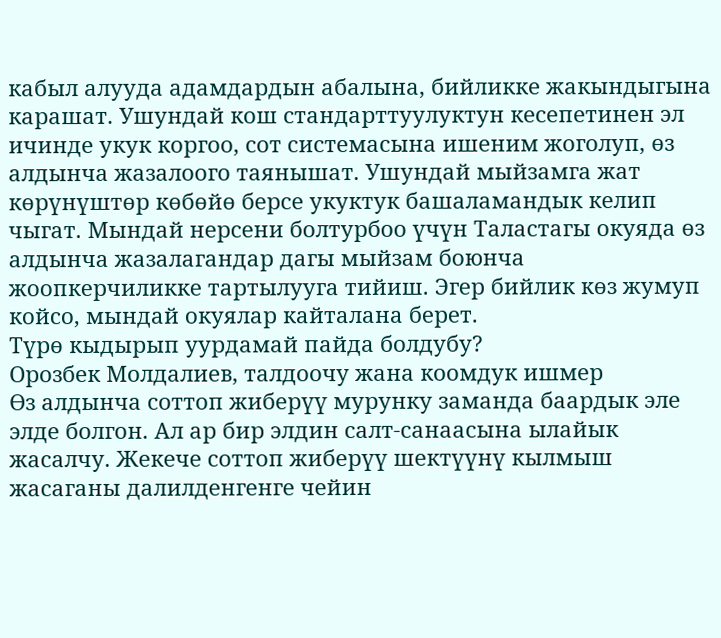кабыл алууда адамдардын абалына, бийликке жакындыгына карашат. Ушундай кош стандарттуулуктун кесепетинен эл ичинде укук коргоо, сот системасына ишеним жоголуп, өз алдынча жазалоого таянышат. Ушундай мыйзамга жат көрүнүштөр көбөйө берсе укуктук башаламандык келип чыгат. Мындай нерсени болтурбоо үчүн Таластагы окуяда өз алдынча жазалагандар дагы мыйзам боюнча жоопкерчиликке тартылууга тийиш. Эгер бийлик көз жумуп койсо, мындай окуялар кайталана берет.
Түрө кыдырып уурдамай пайда болдубу?
Орозбек Молдалиев, талдоочу жана коомдук ишмер
Өз алдынча соттоп жиберүү мурунку заманда баардык эле элде болгон. Ал ар бир элдин салт-санаасына ылайык жасалчу. Жекече соттоп жиберүү шектүүнү кылмыш жасаганы далилденгенге чейин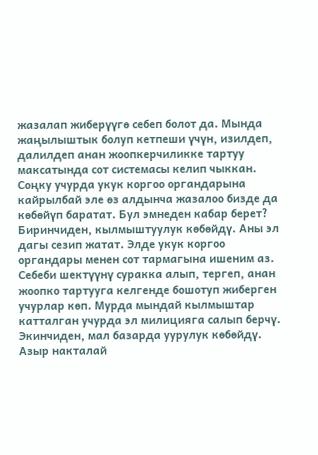жазалап жиберүүгө себеп болот да. Мында жаңылыштык болуп кетпеши үчүн, изилдеп, далилдеп анан жоопкерчиликке тартуу максатында сот системасы келип чыккан. Соңку учурда укук коргоо органдарына кайрылбай эле өз алдынча жазалоо бизде да көбөйүп баратат. Бул эмнеден кабар берет? Биринчиден, кылмыштуулук көбөйдү. Аны эл дагы сезип жатат. Элде укук коргоо органдары менен сот тармагына ишеним аз. Себеби шектүүнү суракка алып, тергеп, анан жоопко тартууга келгенде бошотуп жиберген учурлар көп. Мурда мындай кылмыштар катталган учурда эл милицияга салып берчү. Экинчиден, мал базарда уурулук көбөйдү. Азыр накталай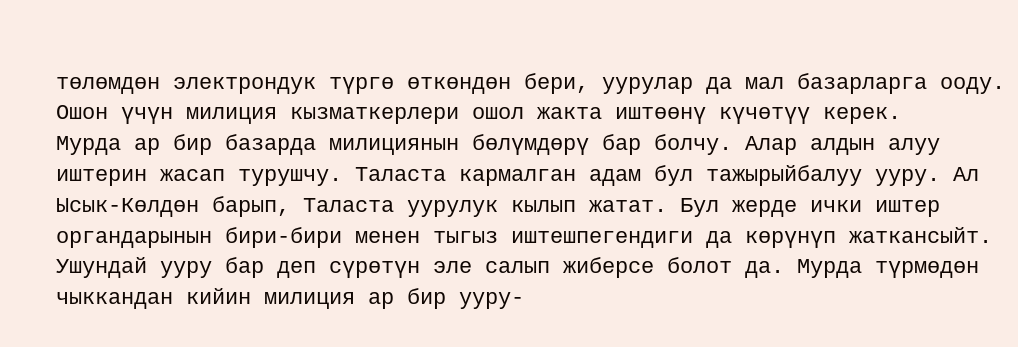төлөмдөн электрондук түргө өткөндөн бери, уурулар да мал базарларга ооду. Ошон үчүн милиция кызматкерлери ошол жакта иштөөнү күчөтүү керек.
Мурда ар бир базарда милициянын бөлүмдөрү бар болчу. Алар алдын алуу иштерин жасап турушчу. Таласта кармалган адам бул тажырыйбалуу ууру. Ал Ысык-Көлдөн барып, Таласта уурулук кылып жатат. Бул жерде ички иштер органдарынын бири-бири менен тыгыз иштешпегендиги да көрүнүп жаткансыйт. Ушундай ууру бар деп сүрөтүн эле салып жиберсе болот да. Мурда түрмөдөн чыккандан кийин милиция ар бир ууру-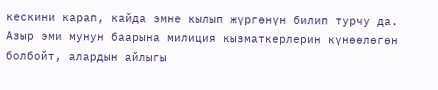кескини карап, кайда эмне кылып жүргөнүн билип турчу да. Азыр эми мунун баарына милиция кызматкерлерин күнөөлөгөн болбойт, алардын айлыгы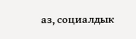аз, социалдык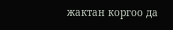жактан коргоо да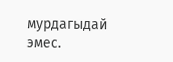мурдагыдай эмес.